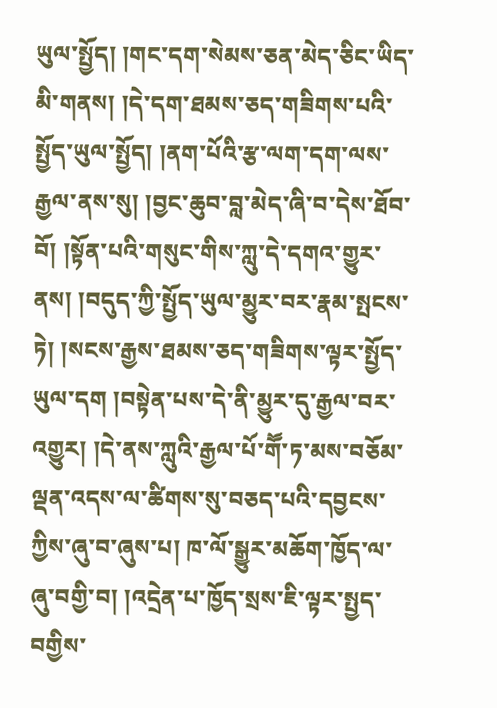ཡུལ་སྤྱོད། །གང་དག་སེམས་ཅན་མེད་ཅིང་ཡིད་མི་གནས། །དེ་དག་ཐམས་ཅད་གཟིགས་པའི་སྤྱོད་ཡུལ་སྤྱོད། །ནག་པོའི་རྩ་ལག་དག་ལས་རྒྱལ་ནས་སུ། །བྱང་ཆུབ་བླ་མེད་ཞི་བ་དེས་ཐོབ་བོ། །སྟོན་པའི་གསུང་གིས་ཀླུ་དེ་དགའ་གྱུར་ནས། །བདུད་ཀྱི་སྤྱོད་ཡུལ་མྱུར་བར་རྣམ་སྤངས་ཏེ། །སངས་རྒྱས་ཐམས་ཅད་གཟིགས་ལྟར་སྤྱོད་ཡུལ་དག །བསྟེན་པས་དེ་ནི་མྱུར་དུ་རྒྱལ་བར་འགྱུར། །དེ་ནས་ཀླུའི་རྒྱལ་པོ་གཽ་ཏ་མས་བཅོམ་ལྡན་འདས་ལ་ཚིགས་སུ་བཅད་པའི་དབྱངས་ཀྱིས་ཞུ་བ་ཞུས་པ། ཁ་ལོ་སྒྱུར་མཆོག་ཁྱོད་ལ་ཞུ་བགྱི་བ། །འདྲེན་པ་ཁྱོད་སྲས་ཇི་ལྟར་སྤྱད་བགྱིས་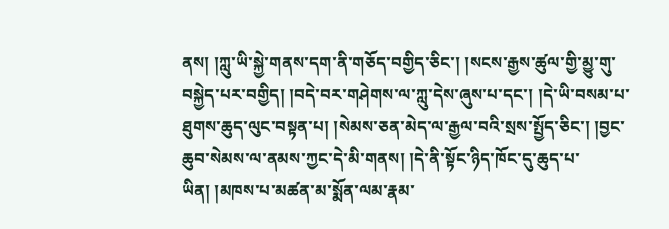ནས། །ཀླུ་ཡི་སྐྱེ་གནས་དག་ནི་གཅོད་བགྱིད་ཅིང་། །སངས་རྒྱས་ཚུལ་གྱི་མྱུ་གུ་བསྐྱེད་པར་བགྱིད། །བདེ་བར་གཤེགས་ལ་ཀླུ་དེས་ཞུས་པ་དང་། །དེ་ཡི་བསམ་པ་ཐུགས་ཆུད་ལུང་བསྟན་པ། །སེམས་ཅན་མེད་ལ་རྒྱལ་བའི་སྲས་སྤྱོད་ཅིང་། །བྱང་ཆུབ་སེམས་ལ་ནམས་ཀྱང་དེ་མི་གནས། །དེ་ནི་སྟོང་ཉིད་ཁོང་དུ་ཆུད་པ་ཡིན། །མཁས་པ་མཚན་མ་སྨོན་ལམ་རྣམ་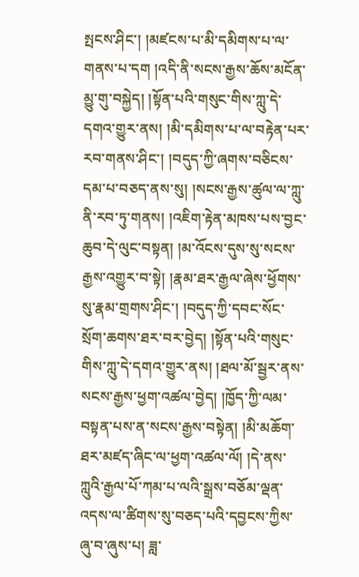སྤངས་ཤིང་། །མཛངས་པ་མི་དམིགས་པ་ལ་གནས་པ་དག །འདི་ནི་སངས་རྒྱས་ཆོས་མངོན་མྱུ་གུ་བསྐྱེད། །སྟོན་པའི་གསུང་གིས་ཀླུ་དེ་དགའ་གྱུར་ནས། །མི་དམིགས་པ་ལ་བརྟེན་པར་རབ་གནས་ཤིང་། །བདུད་ཀྱི་ཞགས་བཅིངས་དམ་པ་བཅད་ནས་སུ། །སངས་རྒྱས་ཚུལ་ལ་ཀླུ་ནི་རབ་ཏུ་གནས། །འཇིག་རྟེན་མཁས་པས་བྱང་ཆུབ་དེ་ལུང་བསྟན། །མ་འོངས་དུས་སུ་སངས་རྒྱས་འགྱུར་བ་སྟེ། །རྣམ་ཐར་རྒྱལ་ཞེས་ཕྱོགས་སུ་རྣམ་གྲགས་ཤིང་། །བདུད་ཀྱི་དབང་སོང་སྲོག་ཆགས་ཐར་བར་བྱེད། །སྟོན་པའི་གསུང་གིས་ཀླུ་དེ་དགའ་གྱུར་ནས། །ཐལ་མོ་སྦྱར་ནས་སངས་རྒྱས་ཕྱག་འཚལ་བྱེད། །ཁྱོད་ཀྱི་ལམ་བསྟན་པས་ན་སངས་རྒྱས་བསྟེན། །མི་མཆོག་ཐར་མཛད་ཞིང་ལ་ཕྱག་འཚལ་ལོ། །དེ་ནས་ཀླུའི་རྒྱལ་པོ་ཀམ་པ་ལའི་སྒྲས་བཅོམ་ལྡན་འདས་ལ་ཚིགས་སུ་བཅད་པའི་དབྱངས་ཀྱིས་ཞུ་བ་ཞུས་པ། ཟླ་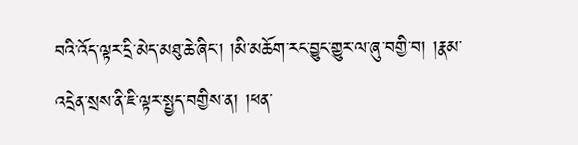བའི་འོད་ལྟར་དྲི་མེད་མཐུ་ཆེ་ཞིང་། །མི་མཆོག་རང་བྱུང་གྱུར་ལ་ཞུ་བགྱི་བ། །རྣམ་འདྲེན་སྲས་ནི་ཇི་ལྟར་སྤྱད་བགྱིས་ན། །ཕན་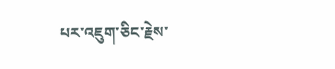པར་འཇུག་ཅིང་རྗེས་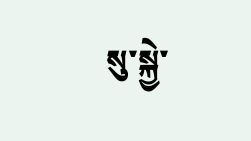སུ་སྐྱེ་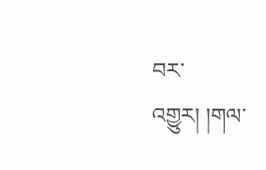བར་འགྱུར། །གལ་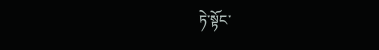ཏེ་སྟོང་